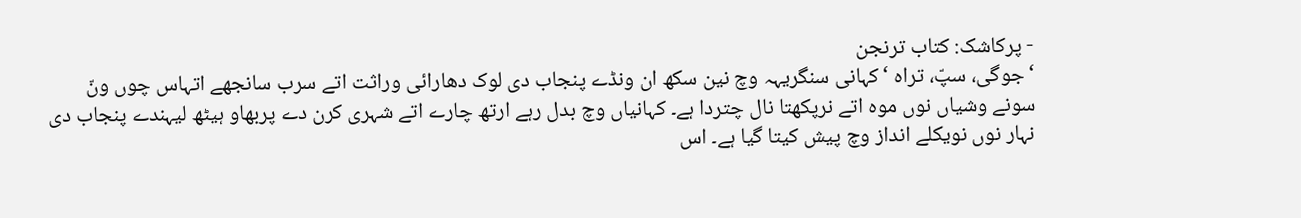- پرکاشک: کتاب ترنجن
‘جوگی، سپّ، تراہ ‘کہانی سنگریہہ وچ نین سکھ ان ونڈے پنجاب دی لوک دھارائی وراثت اتے سرب سانجھے اتہاس چوں ونّ سونے وشیاں نوں موہ اتے نرپکھتا نال چتردا ہے۔ کہانیاں وچ بدل رہے ارتھ چارے اتے شہری کرن دے پربھاو ہیٹھ لیہندے پنجاب دی نہار نوں نویکلے انداز وچ پیش کیتا گیا ہے۔ اس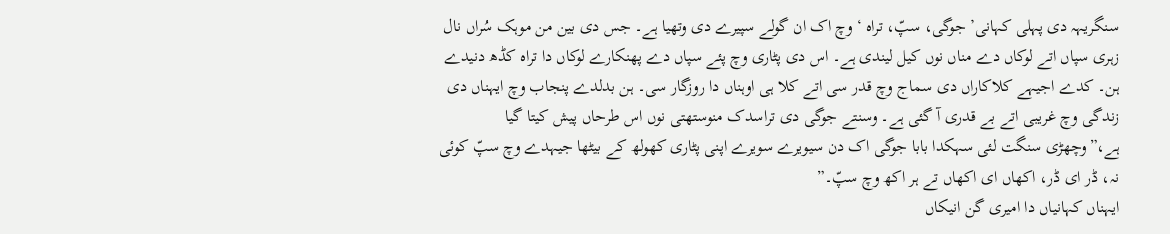سنگریہہ دی پہلی کہانی’ جوگی، سپّ، تراہ ‘ وچ اک ان گولے سپیرے دی وتھیا ہے۔ جس دی بین من موہک سُراں نال زہری سپاں اتے لوکاں دے مناں نوں کیل لیندی ہے۔ اس دی پٹاری وچ پئے سپاں دے پھنکارے لوکاں دا تراہ کڈھ دنیدے ہن۔ کدے اجیہے کلاکاراں دی سماج وچ قدر سی اتے کلا ہی اوہناں دا روزگار سی۔ ہن بدلدے پنجاب وچ ایہناں دی زندگی وچ غریبی اتے بے قدری آ گئی ہے۔ وسنتے جوگی دی تراسدک منوستھتی نوں اس طرحاں پیش کیتا گیا ہے،”وچھڑی سنگت لئی سہکدا بابا جوگی اک دن سیویرے سویرے اپنی پٹاری کھولھ کے بیٹھا جیہدے وچ سپّ کوئی نہ، ڈر ای ڈر، اکھاں ای اکھاں تے ہر اکھ وچ سپّ۔”
ایہناں کہانیاں دا امیری گن انیکاں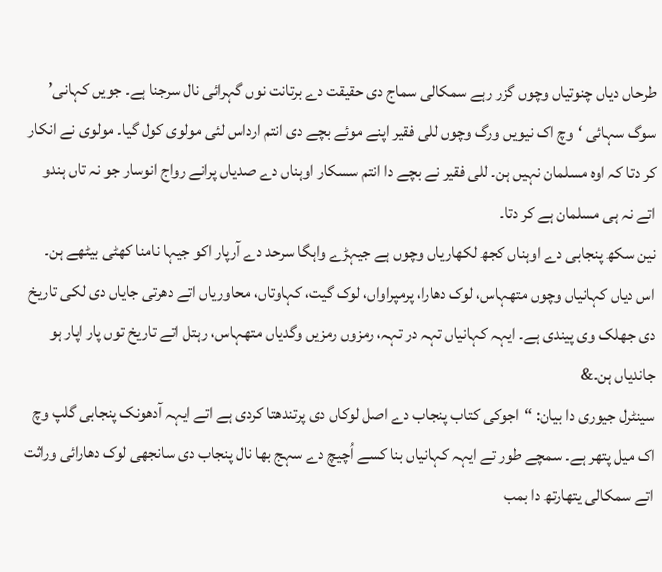طرحاں دیاں چنوتیاں وچوں گزر رہے سمکالی سماج دی حقیقت دے برتانت نوں گہرائی نال سرجنا ہے۔ جویں کہانی’ سوگ سہائی ‘وچ اک نیویں ورگ وچوں للی فقیر اپنے موئے بچے دی انتم ارداس لئی مولوی کول گیا۔ مولوی نے انکار کر دتا کہ اوہ مسلمان نہیں ہن۔ للی فقیر نے بچے دا انتم سسکار اوہناں دے صدیاں پرانے رواج انوسار جو نہ تاں ہندو اتے نہ ہی مسلمان ہے کر دتا۔
نین سکھ پنجابی دے اوہناں کجھ لکھاریاں وچوں ہے جیہڑے واہگا سرحد دے آرپار اکو جیہا نامنا کھٹی بیٹھے ہن۔ اس دیاں کہانیاں وچوں متھہاس، لوک دھارا، پرمپراواں، لوک گیت، کہاوتاں، محاوریاں اتے دھرتی جایاں دی لکی تاریخ دی جھلک وی پیندی ہے۔ ایہہ کہانیاں تہہ در تہہ، رمزوں رمزیں وگدیاں متھہاس، رہتل اتے تاریخ توں پار اپار ہو جاندیاں ہن۔&
سینٹرل جیوری دا بیان: “اجوکی کتاب پنجاب دے اصل لوکاں دی پرتندھتا کردی ہے اتے ایہہ آدھونک پنجابی گلپ وچ اک میل پتھر ہے۔ سمچے طور تے ایہہ کہانیاں بنا کسے اُچیچ دے سہج بھا نال پنجاب دی سانجھی لوک دھارائی وراثت اتے سمکالی یتھارتھ دا بمب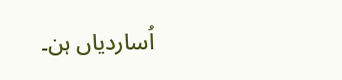اُساردیاں ہن۔